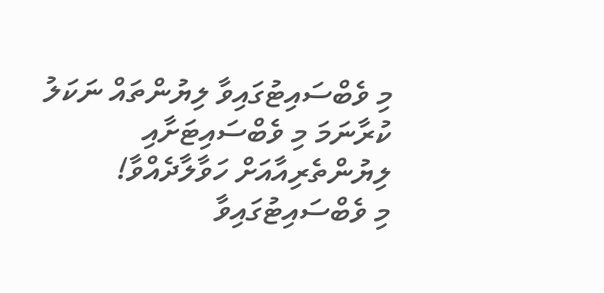މި ވެބްސައިޓުގައިވާ ލިޔުންތައް ނަކަލު ކުރާނަމަ މި ވެބްސައިޓަށާއި ލިޔުންތެރިއާއަށް ހަވާލާދެއްވާ!
މި ވެބްސައިޓުގައިވާ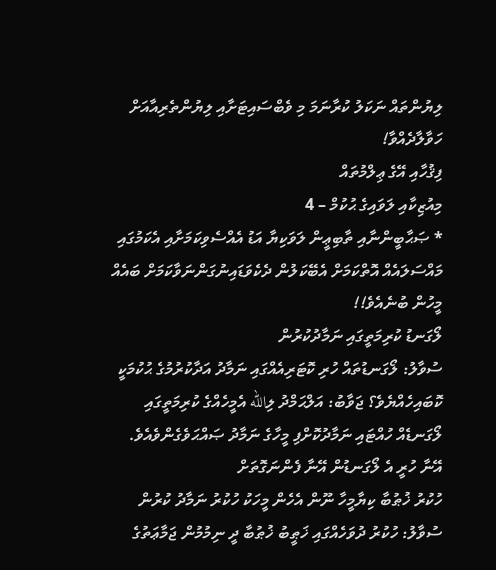ލިޔުންތައް ނަކަލު ކުރާނަމަ މި ވެބްސައިޓަށާއި ލިޔުންތެރިއާއަށް ހަވާލާދެއްވާ!
ފިޤުހާއި އޭގެ ޢިލްމުތައް
މިއުޒިކާއި ލަވައިގެ ޙުކުމް – 4
* ޞަޙާބީންނާއި ތާބިޢީން ލަވަކިޔާ އަޑު އެއްސެވިކަމަށާއި އެކަމުގައި މައްސަލައެއް އޮތްކަމަށް އެބޭކަލުން ދެކެވަޑައިނުގަންނަވާކަމަށް ބައެއް މީހުން ބުނެއެވެ!!
ލޯގަނޑު ކުރިމަތީގައި ނަމާދުކުރުން
ސުވާލު: ލޯގަނޑުތައް ހުރި ކޮޓަރިއެއްގައި ނަމާދު އަދާކުރުމުގެ ޙުކުމަކީ ކޮބައިހެއްޔެވެ؟ ޖަވާބު: އަލްޙަމްދު ލިالله އެމީހެއްގެ ކުރިމަތީގައި ލޯގަނޑެއް ހުއްޓައި ނަމާދުކޮށްފި މީހާގެ ނަމާދު ޞައްޙަވެގެންވެއެވެ. އޭނާ ހުރީ އެ ލޯގަނޑުން އޭނާ ފެންނަގޮތަށް
ހުކުރު ޚުޠުބާ ކިޔާމީހާ ނޫން އެހެން މީހަކު ހުކުރު ނަމާދު ކުރުން
ސުވާލު: ހުކުރު ދުވަހެއްގައި ޚަޠީބު ޚުޠުބާ ދީ ނިމުމުން ޖަމާޢަތުގެ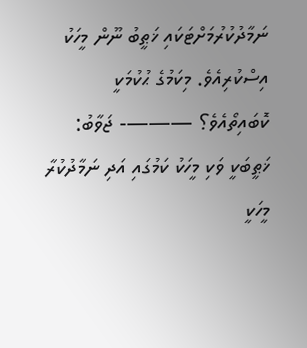ނަމާދުކުރުމަށްޓަކައި ޚަޠީބު ނޫން މީހަކު އިސްކުރިއެވެ. މިކަމުގެ ޙުކުމަކީ ކޮބައިތޯއެވެ؟ ———- ޖަވާބު: ޚަޠީބަކީ ވަކި މީހަކު ކަމުގައި އަދި ނަމާދުކުރާ މީހަކީ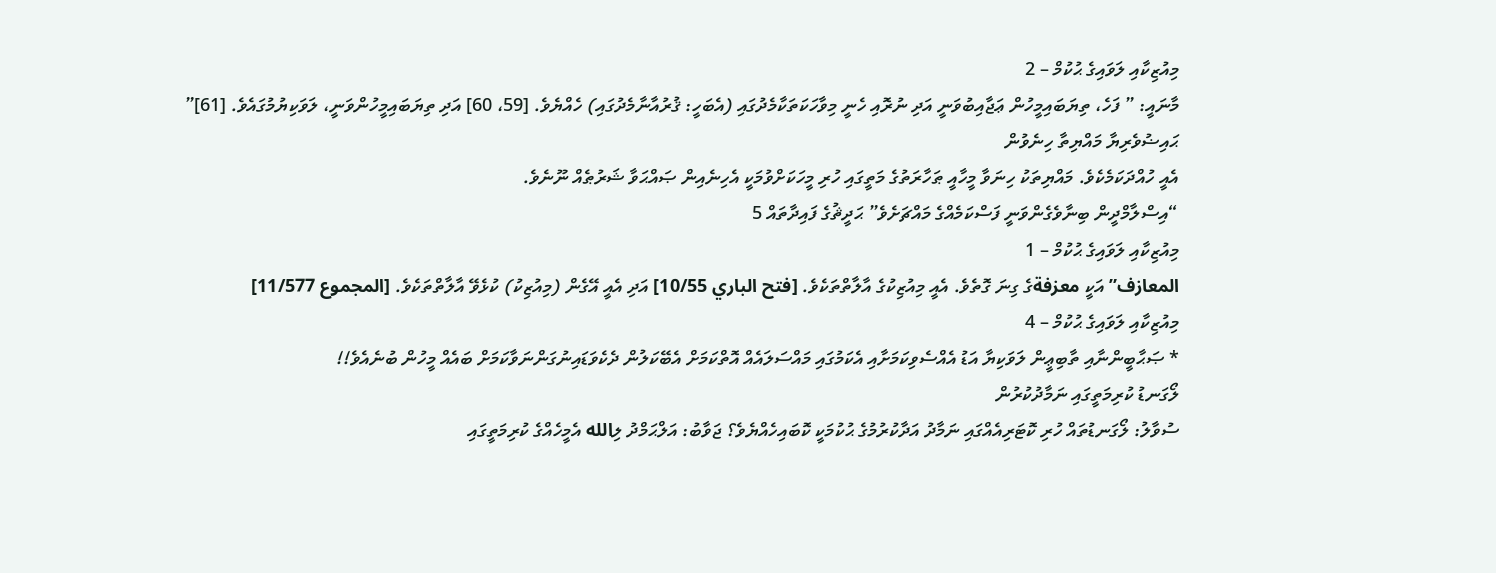މިއުޒިކާއި ލަވައިގެ ޙުކުމް – 2
މާނައީ: ” ފަހެ، ތިޔަބައިމީހުން ޢަޖާއިބުވަނީ އަދި ނުރޮއި ހެނީ މިވާހަކަތަކާމެދުގައި (އެބަހީ: ޤުރުއާނާމެދުގައި) ހެއްޔެވެ. [59، 60] އަދި ތިޔަބައިމީހުންވަނީ، ލަވަކިޔުމުގައެވެ. [61]”
ޙައިޟުވެރިޔާ މައްޔިތާ ހިނެވުން
އެއީ ހުއްދަކަމެކެވެ. މައްޔިތަކު ހިނަވާ މީހާއީ ޠަހާރަތުގެ މަތީގައި ހުރި މީހަކަށްވުމަކީ އެހިނެއިން ޞައްޙަވާ ޝަރުޠެއް ނޫނެވެ.
“އިސްލާމްދީން ބިނާވެގެންވަނީ ފަސްކަމެއްގެ މައްޗަށެވެ” ޙަދީޘުގެ ފައިދާތައް 5
މިއުޒިކާއި ލަވައިގެ ޙުކުމް – 1
المعازف” އަކީ معزفةގެ ގިނަ ގޮތެވެ. އެއީ މިއުޒިކުގެ އާލާތްތަކެވެ. [فتح الباري 10/55] އަދި އެއީ އޭގެން (މިއުޒިކު) ކުޅެވޭ އާލާތްތަކެވެ. [المجموع 11/577]
މިއުޒިކާއި ލަވައިގެ ޙުކުމް – 4
* ޞަޙާބީންނާއި ތާބިޢީން ލަވަކިޔާ އަޑު އެއްސެވިކަމަށާއި އެކަމުގައި މައްސަލައެއް އޮތްކަމަށް އެބޭކަލުން ދެކެވަޑައިނުގަންނަވާކަމަށް ބައެއް މީހުން ބުނެއެވެ!!
ލޯގަނޑު ކުރިމަތީގައި ނަމާދުކުރުން
ސުވާލު: ލޯގަނޑުތައް ހުރި ކޮޓަރިއެއްގައި ނަމާދު އަދާކުރުމުގެ ޙުކުމަކީ ކޮބައިހެއްޔެވެ؟ ޖަވާބު: އަލްޙަމްދު ލިالله އެމީހެއްގެ ކުރިމަތީގައި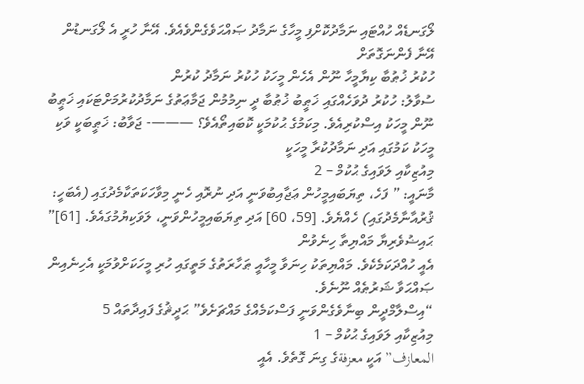ލޯގަނޑެއް ހުއްޓައި ނަމާދުކޮށްފި މީހާގެ ނަމާދު ޞައްޙަވެގެންވެއެވެ. އޭނާ ހުރީ އެ ލޯގަނޑުން އޭނާ ފެންނަގޮތަށް
ހުކުރު ޚުޠުބާ ކިޔާމީހާ ނޫން އެހެން މީހަކު ހުކުރު ނަމާދު ކުރުން
ސުވާލު: ހުކުރު ދުވަހެއްގައި ޚަޠީބު ޚުޠުބާ ދީ ނިމުމުން ޖަމާޢަތުގެ ނަމާދުކުރުމަށްޓަކައި ޚަޠީބު ނޫން މީހަކު އިސްކުރިއެވެ. މިކަމުގެ ޙުކުމަކީ ކޮބައިތޯއެވެ؟ ———- ޖަވާބު: ޚަޠީބަކީ ވަކި މީހަކު ކަމުގައި އަދި ނަމާދުކުރާ މީހަކީ
މިއުޒިކާއި ލަވައިގެ ޙުކުމް – 2
މާނައީ: ” ފަހެ، ތިޔަބައިމީހުން ޢަޖާއިބުވަނީ އަދި ނުރޮއި ހެނީ މިވާހަކަތަކާމެދުގައި (އެބަހީ: ޤުރުއާނާމެދުގައި) ހެއްޔެވެ. [59، 60] އަދި ތިޔަބައިމީހުންވަނީ، ލަވަކިޔުމުގައެވެ. [61]”
ޙައިޟުވެރިޔާ މައްޔިތާ ހިނެވުން
އެއީ ހުއްދަކަމެކެވެ. މައްޔިތަކު ހިނަވާ މީހާއީ ޠަހާރަތުގެ މަތީގައި ހުރި މީހަކަށްވުމަކީ އެހިނެއިން ޞައްޙަވާ ޝަރުޠެއް ނޫނެވެ.
“އިސްލާމްދީން ބިނާވެގެންވަނީ ފަސްކަމެއްގެ މައްޗަށެވެ” ޙަދީޘުގެ ފައިދާތައް 5
މިއުޒިކާއި ލަވައިގެ ޙުކުމް – 1
المعازف” އަކީ معزفةގެ ގިނަ ގޮތެވެ. އެއީ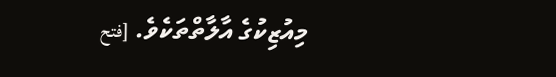މިއުޒިކުގެ އާލާތްތަކެވެ. [فتح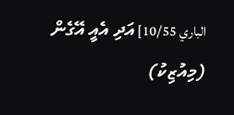الباري 10/55] އަދި އެއީ އޭގެން (މިއުޒިކު)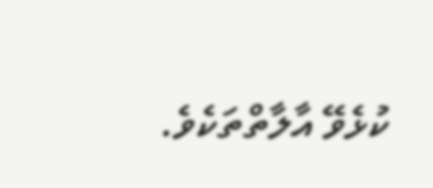ކުޅެވޭ އާލާތްތަކެވެ.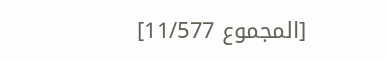[المجموع 11/577]